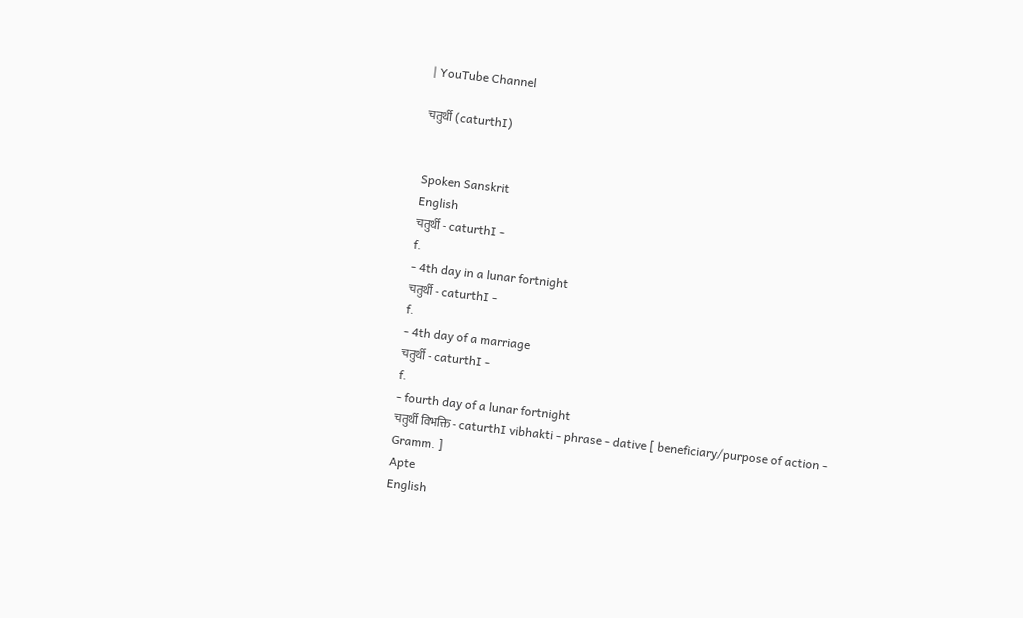| YouTube Channel

चतुर्थी (caturthI)


Spoken Sanskrit
English
चतुर्थी - caturthI -
f.
- 4th day in a lunar fortnight
चतुर्थी - caturthI -
f.
- 4th day of a marriage
चतुर्थी - caturthI -
f.
- fourth day of a lunar fortnight
चतुर्थी विभक्ति - caturthI vibhakti - phrase - dative [ beneficiary/purpose of action - Gramm. ]
Apte
English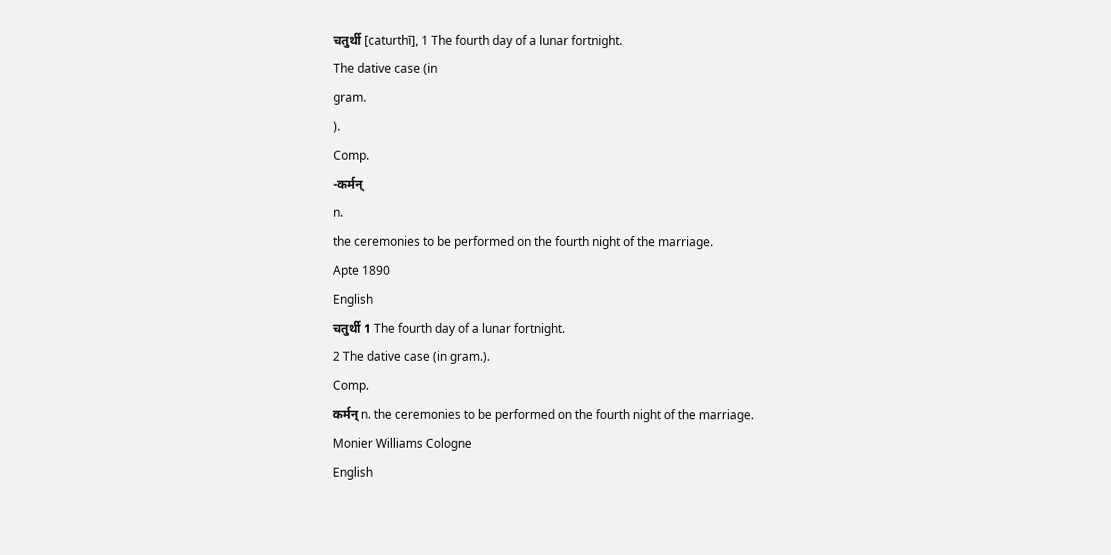चतुर्थी [caturthī], 1 The fourth day of a lunar fortnight.
The dative case (in
gram.
).
Comp.
-कर्मन्
n.
the ceremonies to be performed on the fourth night of the marriage.
Apte 1890
English
चतुर्थी 1 The fourth day of a lunar fortnight.
2 The dative case (in gram.).
Comp.
कर्मन् n. the ceremonies to be performed on the fourth night of the marriage.
Monier Williams Cologne
English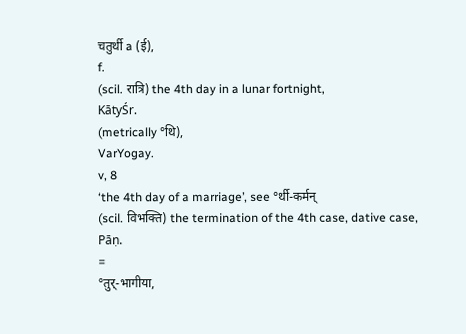चतुर्थी a (ई),
f.
(scil. रात्रि) the 4th day in a lunar fortnight,
KātyŚr.
(metrically °थि),
VarYogay.
v, 8
‘the 4th day of a marriage’, see °र्थी-कर्मन्
(scil. विभक्ति) the termination of the 4th case, dative case,
Pāṇ.
=
°तुर्-भागीया,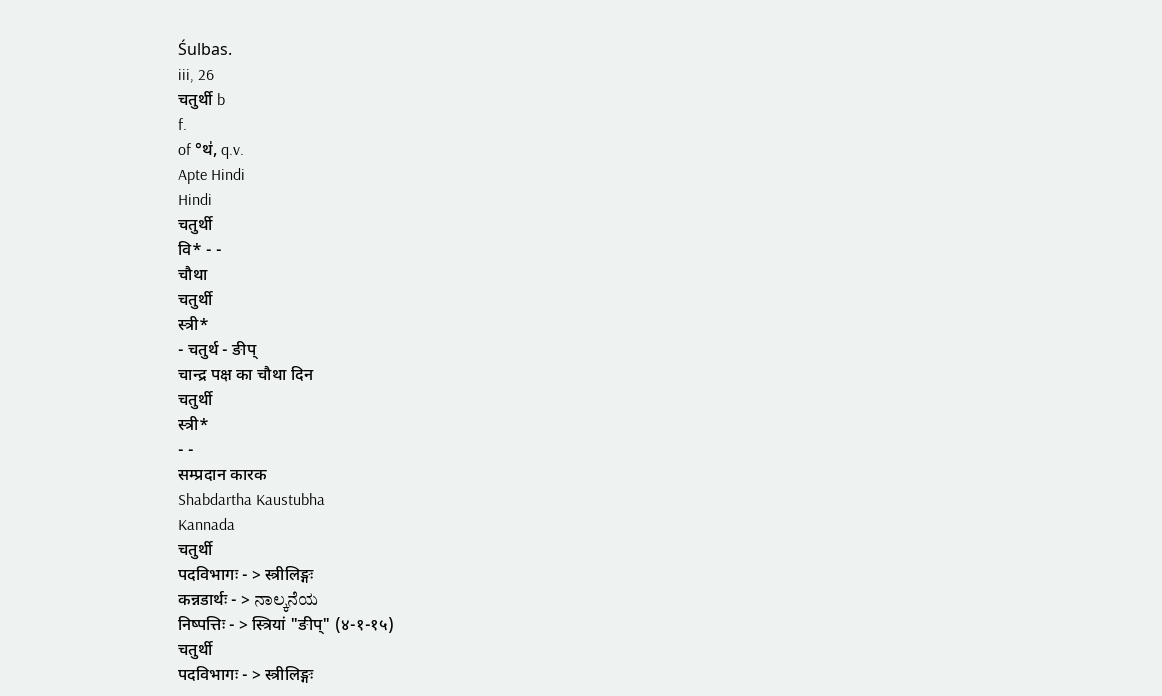Śulbas.
iii, 26
चतुर्थी b
f.
of °थ॑, q.v.
Apte Hindi
Hindi
चतुर्थी
वि* - -
चौथा
चतुर्थी
स्त्री*
- चतुर्थ - ङीप्
चान्द्र पक्ष का चौथा दिन
चतुर्थी
स्त्री*
- -
सम्प्रदान कारक
Shabdartha Kaustubha
Kannada
चतुर्थी
पदविभागः - > स्त्रीलिङ्गः
कन्नडार्थः - > ನಾಲ್ಕನೆಯ
निष्पत्तिः - > स्त्रियां "ङीप्" (४-१-१५)
चतुर्थी
पदविभागः - > स्त्रीलिङ्गः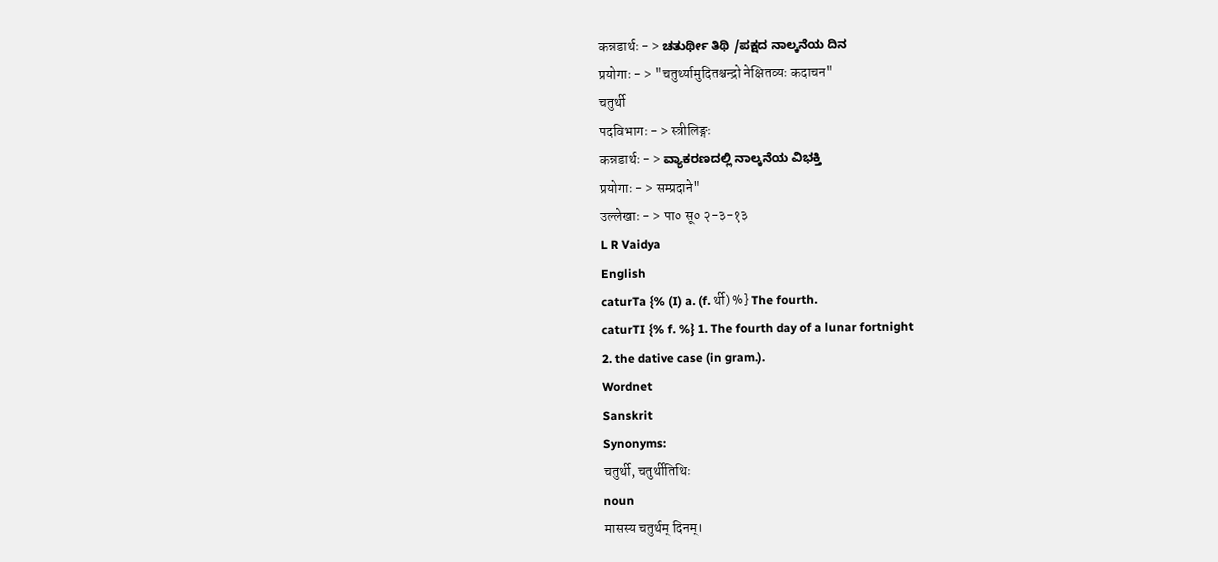कन्नडार्थः - > ಚತುರ್ಥೀ ತಿಥಿ /ಪಕ್ಷದ ನಾಲ್ಕನೆಯ ದಿನ
प्रयोगाः - > "चतुर्थ्यामुदितश्चन्द्रो नेक्षितव्यः कदाचन"
चतुर्थी
पदविभागः - > स्त्रीलिङ्गः
कन्नडार्थः - > ವ್ಯಾಕರಣದಲ್ಲಿ ನಾಲ್ಕನೆಯ ವಿಭಕ್ತಿ
प्रयोगाः - > सम्प्रदाने"
उल्लेखाः - > पा० सू० २-३-१३
L R Vaidya
English
caturTa {% (I) a. (f. र्थी) %} The fourth.
caturTI {% f. %} 1. The fourth day of a lunar fortnight
2. the dative case (in gram.).
Wordnet
Sanskrit
Synonyms:
चतुर्थी, चतुर्थीतिथिः
noun
मासस्य चतुर्थम् दिनम्।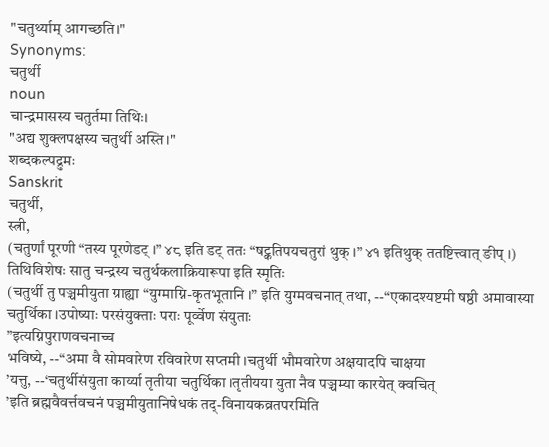"चतुर्थ्याम् आगच्छति।"
Synonyms:
चतुर्थी
noun
चान्द्रमासस्य चतुर्तमा तिथिः।
"अद्य शुक्लपक्षस्य चतुर्थी अस्ति।"
शब्दकल्पद्रुमः
Sanskrit
चतुर्थी,
स्त्री,
(चतुर्णां पूरणी “तस्य पूरणेडट् ।” ४८ इति डट् ततः “षट्कतिपयचतुरां थुक् ।” ४१ इतिथुक् ततष्टित्त्वात् ङीप् ।) तिथिविशेषः सातु चन्द्रस्य चतुर्थकलाक्रियारूपा इति स्मृतिः
(चतुर्थी तु पञ्चमीयुता ग्राह्या “युग्माग्नि-कृतभूतानि ।” इति युग्मवचनात् तथा, --“एकादश्यष्टमी षष्ठी अमावास्या चतुर्थिका ।उपोष्याः परसंयुक्ताः पराः पूर्व्वेण संयुताः
”इत्यग्निपुराणवचनाच्च
भविष्ये, --“अमा वै सोमवारेण रविवारेण सप्तमी ।चतुर्थी भौमवारेण अक्षयादपि चाक्षया
’यत्तु, --‘चतुर्थीसंयुता कार्य्या तृतीया चतुर्थिका ।तृतीयया युता नैव पञ्चम्या कारयेत् क्वचित्
’इति ब्रह्मवैवर्त्तवचनं पञ्चमीयुतानिषेधकं तद्-विनायकव्रतपरमिति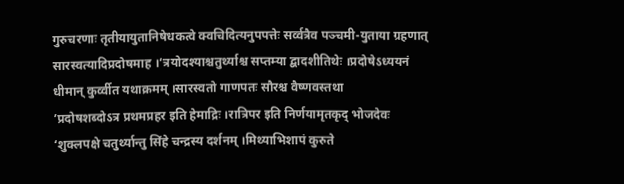गुरुचरणाः तृतीयायुतानिषेधकत्वे क्वचिदित्यनुपपत्तेः सर्व्वत्रैव पञ्चमी-युताया ग्रहणात् सारस्वत्यादिप्रदोषमाह ।‘त्रयोदश्याश्चतुर्थ्याश्च सप्तम्या द्बादशीतिथेः ।प्रदोषेऽध्ययनं धीमान् कुर्व्वीत यथाक्रमम् ।सारस्वतो गाणपतः सौरश्च वैष्णवस्तथा
’प्रदोषशब्दोऽत्र प्रथमप्रहर इति हेमाद्रिः ।रात्रिपर इति निर्णयामृतकृद् भोजदेवः
‘शुक्लपक्षे चतुर्थ्यान्तु सिंहे चन्द्रस्य दर्शनम् ।मिथ्याभिशापं कुरुते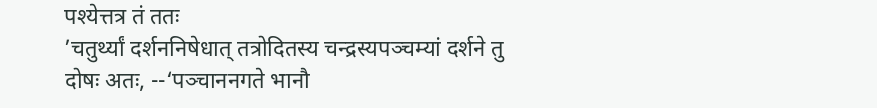पश्येत्तत्र तं ततः
’चतुर्थ्यां दर्शननिषेधात् तत्रोदितस्य चन्द्रस्यपञ्चम्यां दर्शने तु दोषः अतः, --‘पञ्चाननगते भानौ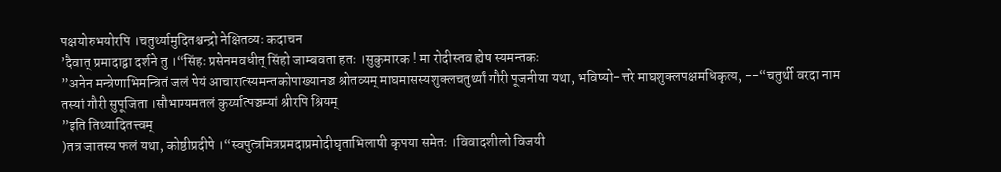पक्षयोरुभयोरपि ।चतुर्थ्यामुदितश्चन्द्रो नेक्षितव्यः कदाचन
’दैवात् प्रमादाद्वा दर्शने तु ।“सिंहः प्रसेनमवधीत् सिंहो जाम्बवता हतः ।सुकुमारक ! मा रोदीस्तव ह्येष स्यमन्तकः
”अनेन मन्त्रेणाभिमन्त्रितं जलं पेयं आचारात्स्यमन्तकोपाख्यानञ्च श्रोतव्यम् माघमासस्यशुक्लचतुर्थ्यां गौरी पूजनीया यथा, भविष्यो-त्तरे माघशुक्लपक्षमधिकृत्य, --“चतुर्थी वरदा नाम तस्यां गौरी सुपूजिता ।सौभाग्यमतलं कुर्य्यात्पञ्चम्यां श्रीरपि श्रियम्
”इति तिथ्यादितत्त्वम्
)तत्र जातस्य फलं यथा, कोष्ठीप्रदीपे ।“स्वपुत्त्रमित्रप्रमदाप्रमोदीघृताभिलाषी कृपया समेतः ।विवादशीलो विजयी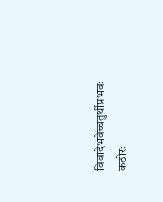विवादेभवेच्चतुर्थीप्रभवः कठोरः